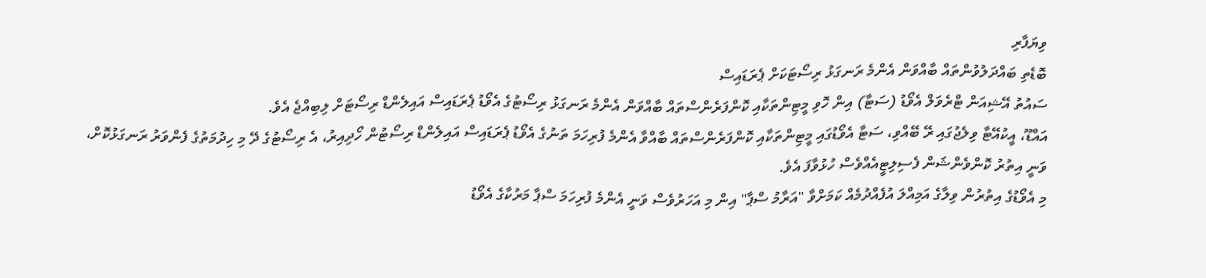ވިޔަފާރި
ބޮޑެތި ބައްދަލުވުންތައް ބާއްވަން އެންމެ ރަނގަޅު ރިސޯޓަކަށް ޕެރަޑައިސް
ސައުތު އޭޝިއަން ޓްރެވަލް އެވޯޑު (ސަޓާ) އިން ހޮވި މީޓިންތަކާއި ކޮންފަރެންސްތައް ބާއްވަން އެންމެ ރަނގަޅު ރިސޯޓުގެ އެވޯޑު ޕެރަޑައިސް އައިލެންޑް ރިސޯޓަށް ލިބިއްޖެ އެވެ.
އައްޑޫ، އީކުއޭޓާ ވިލެޖުގައި ރޭ ބޭއްވި، ސަޓާ އެވޯޑުގައި މީޓިންތަކާއި ކޮންފަރެންސްތައް ބާއްވާ އެންމެ ފުރިހަމަ ތަނުގެ އެވޯޑު ޕެރަޑައިސް އައިލެންޑް ރިސޯޓުން ހޯދިއިރު، އެ ރިސޯޓުގެ ދޭ މި ހިދުމަތުގެ ފެންވަރު ރަނގަޅުކޮށް، ވަނީ އިތުރު ކޮންވެންޝަން ފެސިލިޓީއެއްވެސް ހުޅުވާފަ އެވެ.
މި އެވޯޑުގެ އިތުރުން ވިލާގެ އަމިއްލަ އުފެއްދުމެއް ކަމަށްވާ "އަރާމު ސްޕާ" އިން މި އަހަރުވެސް ވަނީ އެންމެ ފުރިހަމަ ސްޕާ މަރުކާގެ އެވޯޑު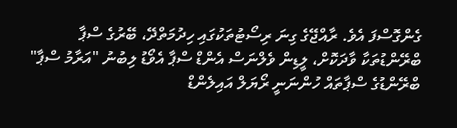ގެންގޮސްފަ އެވެ. ރާއްޖޭގެ ގިނަ ރިސޯޓުތަކުގައި ހިދުމަތްދޭ، ބޭރުގެ ސްޕާ ބްރޭންޑުތަކާ ވާދަކޮށް، ލީޑިން ވެލްނަސް އެންޑް ސްޕާ އެވޯޑު ލިބުނު "އަރާމު ސްޕާ" ބްރޭންޑުގެ ސްޕާތައް ހުންނަނީ ރޯޔަލް އައިލެންޑް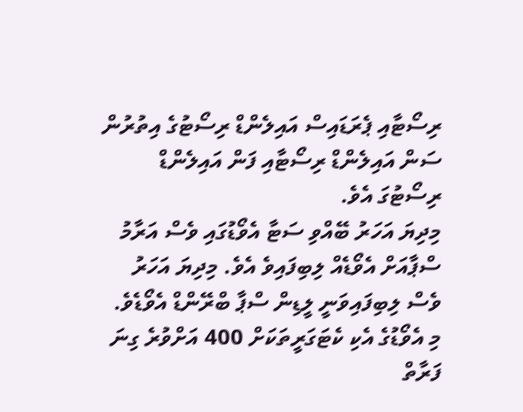ރިސޯޓާއި ޕެރަޑައިސް އައިލެންޑް ރިސޯޓުގެ އިތުރުން ސަން އައިލެންޑް ރިސޯޓާއި ފަން އައިލެންޑް ރިސޯޓުގަ އެވެ.
މިދިޔަ އަހަރު ބޭއްވި ސަޓާ އެވޯޑުގައި ވެސް އަރާމު ސްޕާއަށް އެވޯޑެއް ލިބިފައިވެ އެވެ. މިދިޔަ އަހަރު ވެސް ލިބިފައިވަނީ ލީޑިން ސްޕާ ބްރޭންޑް އެވޯޑެވެ.
މި އެވޯޑުގެ އެކި ކެޓަގަރީތަކަށް 400 އަށްވުރެ ގިނަ ފަރާތް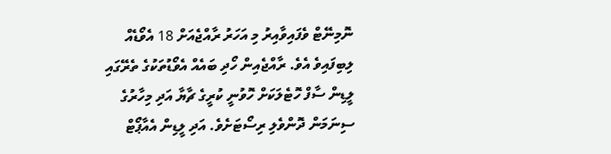ނޮމިނޭޓް ވެފައިވާއިރު މި އަހަރު ރާއްޖެއަށް 18 އެވޯޑެއް ލިބިފައިވެ އެވެ. ރާއްޖެއިން ހޯދި ބައެއް އެވޯޑުތަކުގެ ތެރޭގައި ލީޑިން ސާފް ހޮޓެލަކަށް ހޮވުނީ ކުރީގެ ޗާޔާ އަދި މިހާރުގެ ސިނަމަން ދޮންވެލި ރިސޯޓަށެވެ. އަދި ލީޑިން އެއާޕޯޓް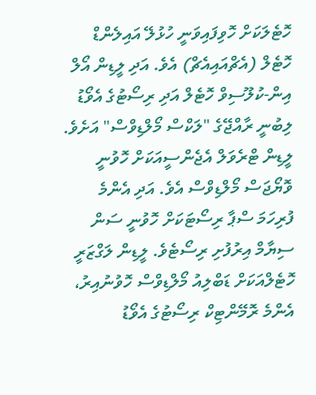ހޮޓެލަކަށް ހޮވިފައިވަނީ ހުޅުލޭ އައިލެންޑް ހޮޓެލް (އެޗްއައިއެޗް) އެވެ. އަދި ލީޑިން އޯލް އިން-ކުލޫސިވް ހޮޓެލް އަދި ރިސޯޓުގެ އެވޯޑު ލިބުނީ ރާއްޖޭގެ "ލަކްސް މޯލްޑިވްސް" އަށެވެ. ލީޑިން ޓްރެވަލް އެޖެންސީއަކަށް ހޮވުނީ ވޮޔޯޖަސް މޯލްޑިވްސް އެވެ. އަދި އެންމެ ފުރިހަމަ ސްޕާ ރިސޯޓަކަށް ހޮވުނީ ސަން ސިޔާމް އިރުފުށި ރިސޯޓެވެ. ލީޑިން ލަގްޒަރީ ހޮޓެލްއަކަށް ޑަބްލިއު މޯލްޑިވްސް ހޮވުނުއިރު، އެންމެ ރޮމޭންޓިކް ރިސޯޓުގެ އެވޯޑު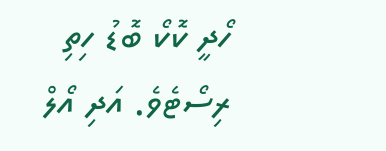ހޯދީ ކޮކޯ ބޮޑު ހިތި ރިސޯޓެވެ. އަދި އޯލް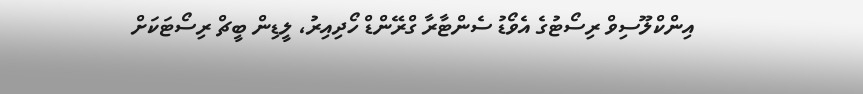އިންކްލޫސިވް ރިސޯޓުގެ އެވޯޑު ސެންޓާރާ ގްރޭންޑް ހޯދިއިރު، ލީޑިން ބީޗް ރިސޯޓަކަށް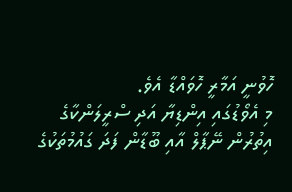ހޮވުނީ އަމާރީ ހޮވައްޑާ އެވެ.
މި އެވޯޑުގައި އިންޑިޔާ އަދި ސްރީލަންކާގެ އިތުރުން ނޭޕާލް އާއި ބޫޑާން ފަދަ ގައުމުތަކުގެ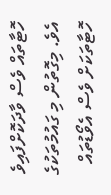ހޮޓާތައް ވެސް ވާދަކޮށްފައިވެ އެވެ. މިގޮތުން މި ގައުމުތަކުގެ ހޮޓާތަކަށް ވެސް އެވޯޑުތައް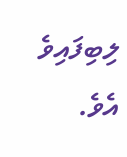ލިބިފައިވެ އެވެ.